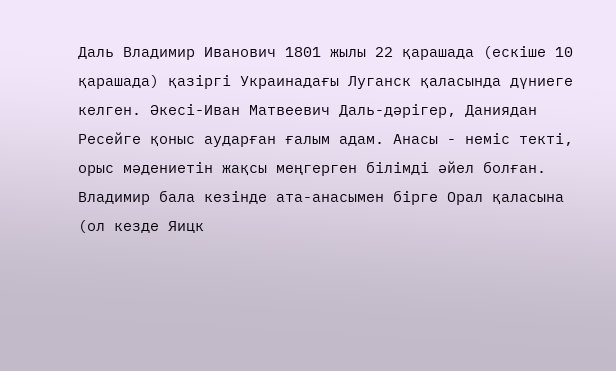Даль Владимир Иванович 1801 жылы 22 қарашада (ескіше 10 қарашада) қазіргі Украинадағы Луганск қаласында дүниеге келген. Әкесі-Иван Матвеевич Даль-дәрігер, Даниядан Ресейге қоныс аударған ғалым адам. Анасы - неміс текті, орыс мәдениетін жақсы меңгерген білімді әйел болған. Владимир бала кезінде ата-анасымен бірге Орал қаласына (ол кезде Яицк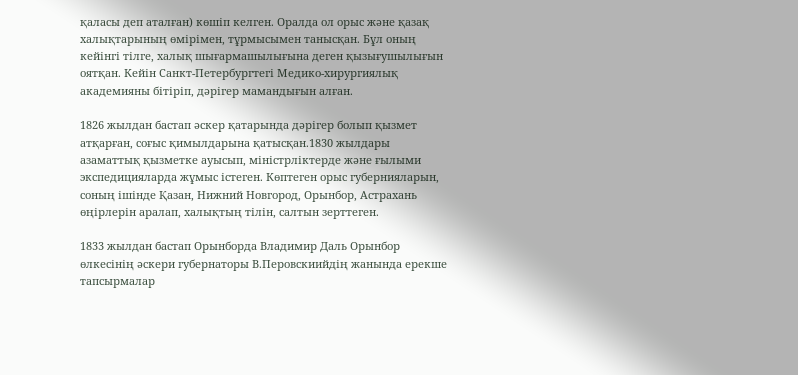қаласы деп аталған) көшіп келген. Оралда ол орыс және қазақ халықтарының өмірімен, тұрмысымен танысқан. Бұл оның кейінгі тілге, халық шығармашылығына деген қызығушылығын оятқан. Кейін Санкт-Петербургтегі Медико-хирургиялық академияны бітіріп, дәрігер мамандығын алған.

1826 жылдан бастап әскер қатарында дәрігер болып қызмет атқарған, соғыс қимылдарына қатысқан.1830 жылдары азаматтық қызметке ауысып, міністрліктерде және ғылыми экспедицияларда жұмыс істеген. Көптеген орыс губернияларын, соның ішінде Қазан, Нижний Новгород, Орынбор, Астрахань өңірлерін аралап, халықтың тілін, салтын зерттеген.

1833 жылдан бастап Орынборда Владимир Даль Орынбор өлкесінің әскери губернаторы В.Перовскиийдің жанында ерекше тапсырмалар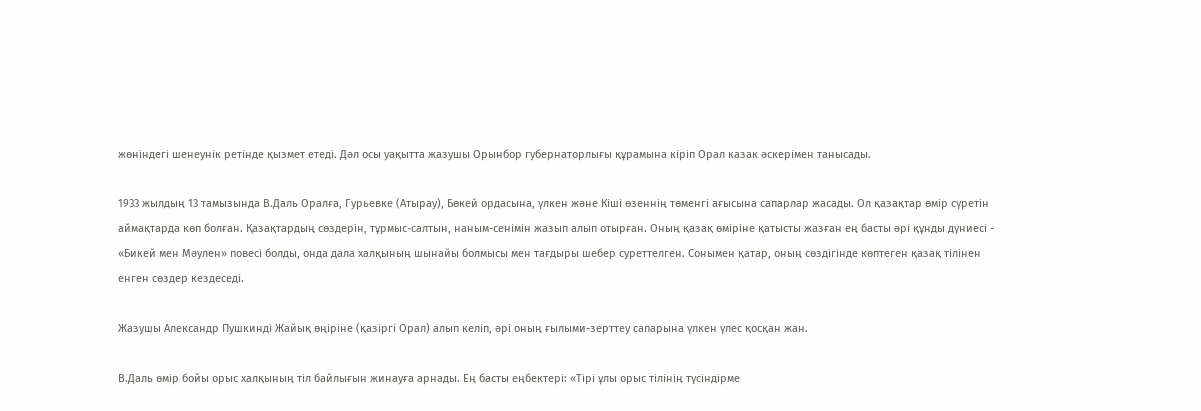жөніндегі шенеунік ретінде қызмет етеді. Дәл осы уақытта жазушы Орынбор губернаторлығы құрамына кіріп Орал казак әскерімен танысады.

1933 жылдың 13 тамызында В.Даль Оралға, Гурьевке (Атырау), Бөкей ордасына, үлкен және Кіші өзеннің төменгі ағысына сапарлар жасады. Ол қазақтар өмір сүретін аймақтарда көп болған. Қазақтардың сөздерін, тұрмыс-салтын, наным-сенімін жазып алып отырған. Оның қазақ өміріне қатысты жазған ең басты әрі құнды дүниесі - «Бикей мен Мәулен» повесі болды, онда дала халқының шынайы болмысы мен тағдыры шебер суреттелген. Сонымен қатар, оның сөздігінде көптеген қазақ тілінен енген сөздер кездеседі.

Жазушы Александр Пушкинді Жайық өңіріне (қазіргі Орал) алып келіп, әрі оның ғылыми-зерттеу сапарына үлкен үлес қосқан жан.

В.Даль өмір бойы орыс халқының тіл байлығын жинауға арнады. Ең басты еңбектері: «Тірі ұлы орыс тілінің түсіндірме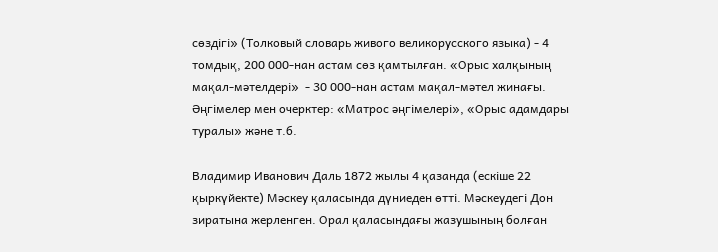сөздігі» (Толковый словарь живого великорусского языка) - 4 томдық, 200 000-нан астам сөз қамтылған. «Орыс халқының мақал-мәтелдері»  - 30 000-нан астам мақал-мәтел жинағы. Әңгімелер мен очерктер: «Матрос әңгімелері», «Орыс адамдары туралы» және т.б.

Владимир Иванович Даль 1872 жылы 4 қазанда (ескіше 22 қыркүйекте) Мәскеу қаласында дүниеден өтті. Мәскеудегі Дон зиратына жерленген. Орал қаласындағы жазушының болған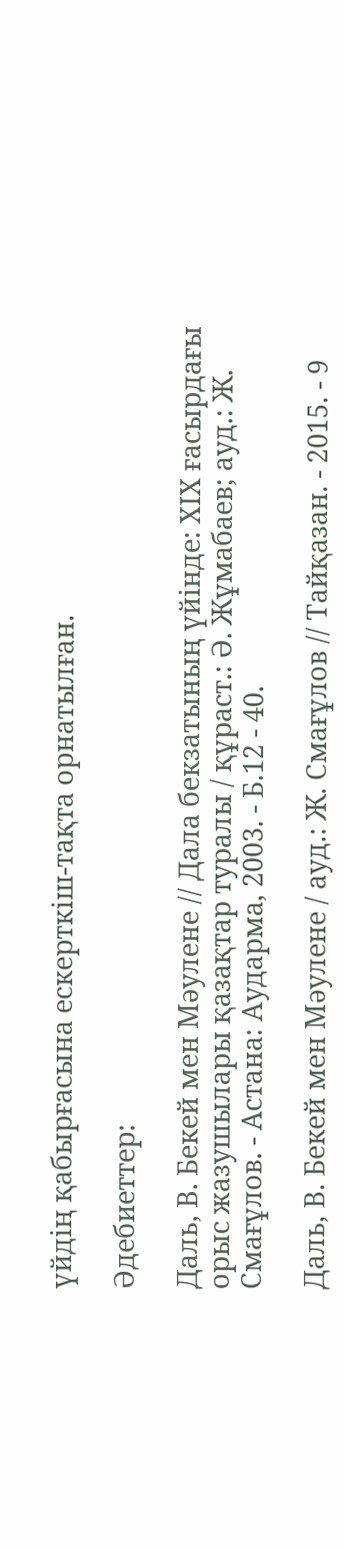үйдің қабырғасына ескерткіш-тақта орнатылған.

Әдебиеттер:

Даль, В. Бекей мен Мәулене // Дала бекзатының үйінде: ХІХ ғасырдағы орыс жазушылары қазақтар туралы / құраст.: Ә. Жұмабаев; ауд.: Ж. Смағұлов. - Астана: Аударма, 2003. - Б.12 - 40.

Даль, В. Бекей мен Мәулене / ауд.: Ж. Смағұлов // Тайқазан. - 2015. - 9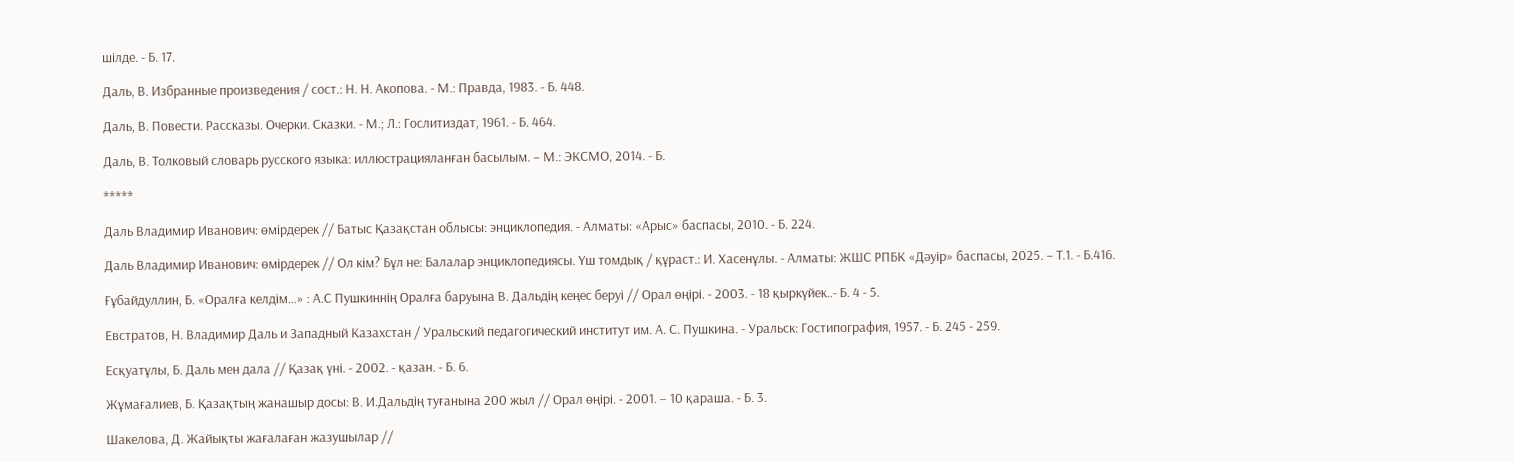шілде. - Б. 17.

Даль, В. Избранные произведения / сост.: Н. Н. Акопова. - М.: Правда, 1983. - Б. 448.

Даль, В. Повести. Рассказы. Очерки. Сказки. - М.; Л.: Гослитиздат, 1961. - Б. 464.

Даль, В. Толковый словарь русского языка: иллюстрацияланған басылым. – М.: ЭКСМО, 2014. - Б.

*****

Даль Владимир Иванович: өмірдерек // Батыс Қазақстан облысы: энциклопедия. - Алматы: «Арыс» баспасы, 2010. - Б. 224.

Даль Владимир Иванович: өмірдерек // Ол кім? Бұл не: Балалар энциклопедиясы. Үш томдық / құраст.: И. Хасенұлы. - Алматы: ЖШС РПБК «Дәуір» баспасы, 2025. – Т.1. - Б.416.

Ғұбайдуллин, Б. «Оралға келдім...» : А.С Пушкиннің Оралға баруына В. Дальдің кеңес беруі // Орал өңірі. - 2003. - 18 қыркүйек..- Б. 4 - 5.

Евстратов, Н. Владимир Даль и Западный Казахстан / Уральский педагогический институт им. А. С. Пушкина. - Уральск: Гостипография, 1957. - Б. 245 - 259.

Есқуатұлы, Б. Даль мен дала // Қазақ үні. - 2002. - қазан. - Б. 6.

Жұмағалиев, Б. Қазақтың жанашыр досы: В. И.Дальдің туғанына 200 жыл // Орал өңірі. - 2001. – 10 қараша. - Б. 3.

Шакелова, Д. Жайықты жағалаған жазушылар //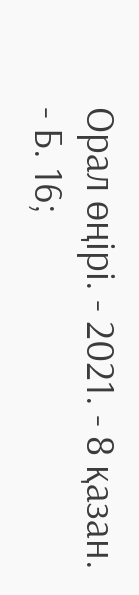Орал өңірі. - 2021. - 8 қазан. - Б. 16;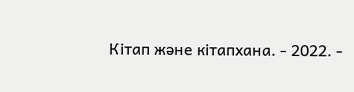Кітап және кітапхана. - 2022. -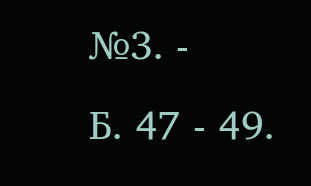№3. -
Б. 47 - 49.